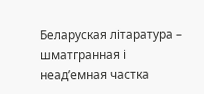Беларуская літаратура – шматгранная і неад’емная частка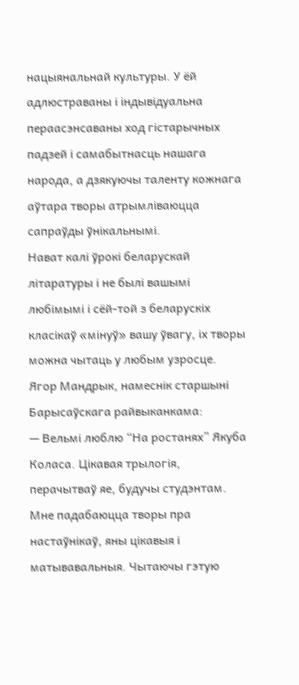нацыянальнай культуры. У ёй адлюстраваны і індывідуальна пераасэнсаваны ход гістарычных падзей і самабытнасць нашага народа, а дзякуючы таленту кожнага аўтара творы атрымліваюцца сапраўды ўнікальнымі.
Нават калі ўрокі беларускай літаратуры і не былі вашымі любімымі і сёй-той з беларускіх класікаў «мінуў» вашу ўвагу, іх творы можна чытаць у любым узросце.
Ягор Мандрык, намеснік старшыні Барысаўскага райвыканкама:
— Вельмі люблю “На ростанях” Якуба Коласа. Цікавая трылогія, перачытваў яе, будучы студэнтам. Мне падабаюцца творы пра настаўнікаў, яны цікавыя і матывавальныя. Чытаючы гэтую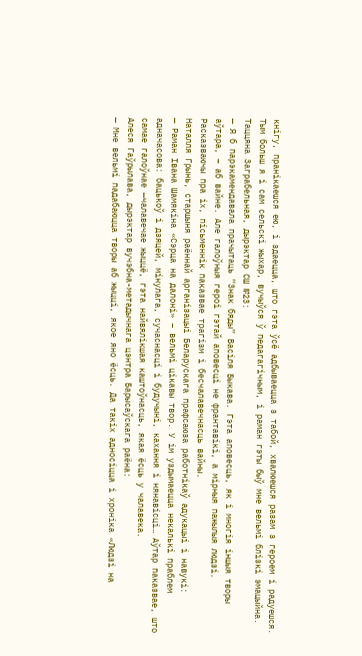кнігу, пранікаешся ею, і здаецца, што гэта ўсё адбываецца з табой, хвалюешся разам з героем і радуешся. Тым больш я і сам сельскі жыхар, вучыўся ў педагагічным, і раман гэты быў мне вельмі блізкі эмацыйна.
Таццяна Заграбельная, дырэктар СШ №23:
— Я б парэкамендавала прачытаць “Знак бяды” Васіля Быкава. Гэта аповесць, як і многія іншыя творы аўтара, – аб вайне. Але галоўныя героі гэтай аповесці не франтавікі, а мірныя пажылыя людзі. Расказваючы пра іх, пісьменнік паказвае трагізм і бесчалавечнасць вайны.
Наталля Грынь, старшыня раённай арганізацыі Беларускага прафсаюза работнікаў адукацыі і навукі:
— Раман Івана Шамякіна «Сэрца на далоні» – вельмі цікавы твор. У ім уздымаецца некалькі праблем адначасова: бацькоў і дзяцей, мінулага, сучаснасці і будучыні, кахання і нянавісці… Аўтар паказвае, што самае галоўнае —чалавечае жыццё, гэта найвялікшая каштоўнасць, якая ёсць у чалавека.
Алеся Гаўрылава, дырэктар вучэбна-метадычнага цэнтра Барысаўскага раёна:
— Мне вельмі падабаюцца творы аб жыцці, якое яно ёсць. Да такіх адносіцца і хроніка «Людзі на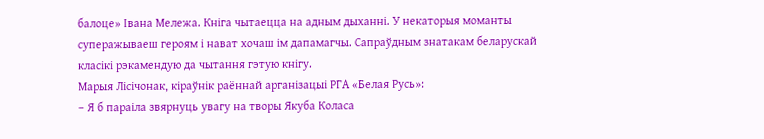балоце» Івана Мележа. Кніга чытаецца на адным дыханні. У некаторыя моманты суперажываеш героям і нават хочаш ім дапамагчы. Сапраўдным знатакам беларускай класікі рэкамендую да чытання гэтую кнігу.
Марыя Лісічонак, кіраўнік раённай арганізацыі РГА «Белая Русь»:
– Я б параіла звярнуць увагу на творы Якуба Коласа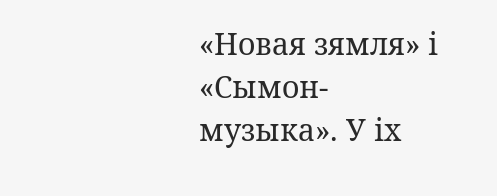«Новая зямля» і «Сымон-музыка». У іх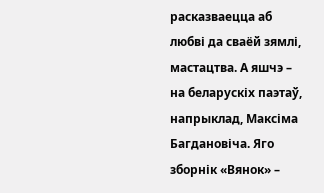расказваецца аб любві да сваёй зямлі, мастацтва. А яшчэ – на беларускіх паэтаў, напрыклад, Максіма Багдановіча. Яго зборнік «Вянок» –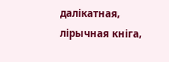далікатная, лірычная кніга,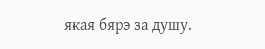якая бярэ за душу.